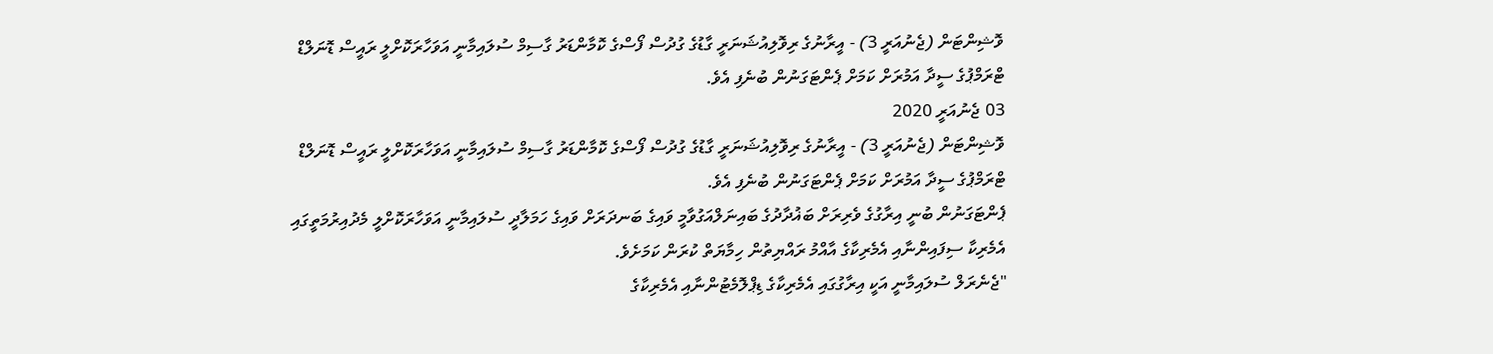ވޮޝިންޓަން (ޖެނުއަރީ 3) - އީރާނުގެ ރިވޮލިއުޝަނަރީ ގާޑުގެ ގުދުސް ފޯސްގެ ކޮމާންޑަރު ގާސިމް ސުލައިމާނީ އަވަހާރަކޮށްލީ ރައީސް ޑޮނަލްޑް ޓްރަމްޕުގެ ސީދާ އަމުރަށް ކަމަށް ޕެންޓަގަނުން ބުނެފި އެވެ.
03 ޖެނުއަރީ 2020
ވޮޝިންޓަން (ޖެނުއަރީ 3) - އީރާނުގެ ރިވޮލިއުޝަނަރީ ގާޑުގެ ގުދުސް ފޯސްގެ ކޮމާންޑަރު ގާސިމް ސުލައިމާނީ އަވަހާރަކޮށްލީ ރައީސް ޑޮނަލްޑް ޓްރަމްޕުގެ ސީދާ އަމުރަށް ކަމަށް ޕެންޓަގަނުން ބުނެފި އެވެ.
ޕެންޓަގަނުން ބުނީ އިރާގުގެ ވެރިރަށް ބަޣުދާދުގެ ބައިނަލްއަގުވާމީ ވައިގެ ބަނދަރަށް ވައިގެ ހަމަލާދީ ސުލައިމާނީ އަވަހާރަކޮށްލީ މެދުއިރުމަތީގައި އެމެރިކާ ސިފައިންނާއި އެމެރިކާގެ އާއްމު ރައްޔިތުން ހިމާޔަތް ކުރަން ކަމަށެވެ.
"ޖެނެރަލް ސުލައިމާނީ އަކީ އިރާގުގައި އެމެރިކާގެ ޑިޕްލޮމެޓުންނާއި އެމެރިކާގެ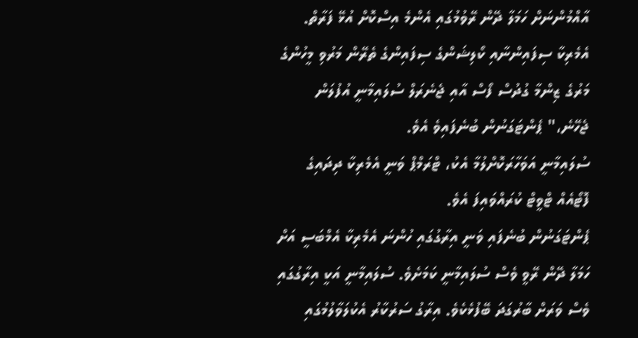އާއްމުންނަށް ހަމަލާ ދޭން ރޭވުމުގައި އެންމެ އިސްކޮށް އުޅޭ ފަރާތް. އެމެރިކާ ސިފައިންނާއި ކޯލިޝަންގެ ސިފައިންގެ ތެރޭން މަރުވި މީހުންގެ މަރުގެ ޒިންމާ ގުދުސް ފޯސް އާއި ޖެނެރަލް ސުލައިމާނީ އުފުލަން ޖެހޭނެ،" ޕެންޓަގަނުން ބުނެފައިވެ އެވެ.
ސުލައިމާނީ އަވަހާރަކޮށްލުމާ އެކު، ޓްރަމްޕް ވަނީ އެމެރިކާ ދިދައިގެ ފޮޓޯއެއް ޓްވީޓް ކުރައްވައިފަ އެވެ.
ޕެންޓަގަނުން ބުނެފައި ވަނީ އިރާގުގައި ހުންނަ އެމެރިކާ އެމްބަސީ އަށް ހަމަލާ ދޭން ރޭވީ ވެސް ސުލައިމާނީ ކަމަށެވެ. ސުލައިމާނީ އަކީ އިރާގުގައި ވެސް ވަރަށް ބާރުގަދަ ބޭފުޅެކެވެ. އިރާގު ސަރުކާރު އެކުލަވާލުމުގައި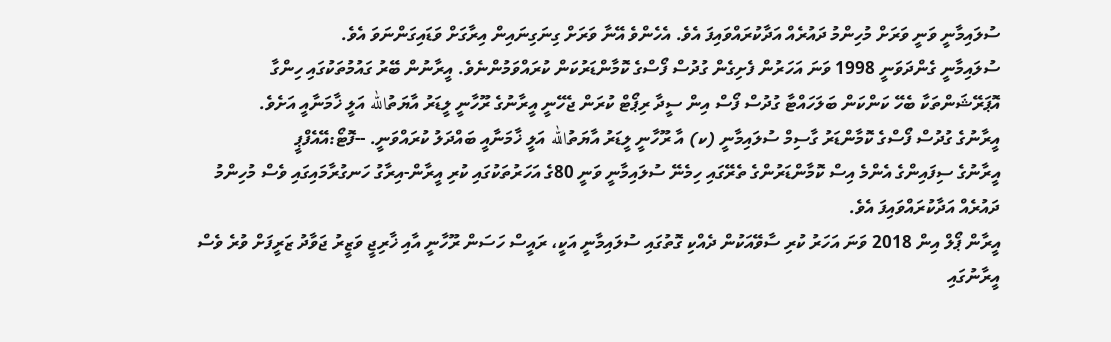ސުލައިމާނީ ވަނީ ވަރަށް މުހިންމު ދައުރެއް އަދާކުރައްވައިފަ އެވެ. އެހެންވެ އޭނާ ވަރަށް ގިނަގިނައިން އިރާގަށް ވަޑައިގަންނަވަ އެވެ.
ސުލައިމާނީ ގެންދަވަނީ 1998 ވަނަ އަހަރުން ފެށިގެން ގުދުސް ފޯސްގެ ކޮމާންޑަރުކަން ކުރައްވަމުންނެވެ. އީރާނުން ބޭރު ގައުމުތަކުގައި ހިންގާ އޮޕަރޭޝަންތަކާ ބެހޭ ކަންކަން ބަލަހައްޓާ ގުދުސް ފޯސް އިން ސީދާ ރިޕޯޓް ކުރަން ޖެހޭނީ އީރާނުގެ ރޫހާނީ ލީޑަރު އާޔަތުالله އަލީ ޚާމަނާއީ އަށެވެ.
އީރާނުގެ ގުދުސް ފޯސްގެ ކޮމާންޑަރު ގާސިމް ސުލައިމާނީ (ކ) އާ ރޫހާނީ ލީޑަރު އާޔަތުالله އަލީ ޚާމަނާއީ ބައްދަލު ކުރައްވަނީ. --ފޮޓޯ:އޭއެފްޕީ
އީރާނުގެ ސިފައިންގެ އެންމެ އިސް ކޮމާންޑަރުންގެ ތެރޭގައި ހިމެނޭ ސުލައިމާނީ ވަނީ 80ގެ އަހަރުތަކުގައި ކުރި އީރާން-އިރާގު ހަނގުރާމައިގައި ވެސް މުހިންމު ދައުރެއް އަދާކުރައްވައިފަ އެވެ.
އީރާން ޕޯލް އިން 2018 ވަނަ އަހަރު ކުރި ސާވޭއަކުން ދެއްކި ގޮތުގައި ސުލައިމާނީ އަކީ، ރައީސް ހަސަން ރޫހާނީ އާއި ޚާރިޖީ ވަޒީރު ޖަވާދު ޒަރީފަށް ވުރެ ވެސް އީރާނުގައި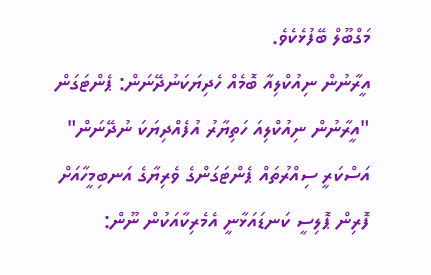މަގްބޫލް ބޭފުޅެކެވެ.
އީރާނުން ނިއުކްލިއާ ބޮމެއް ހެދިޔަކަނުދޭނަން: ޕެންޓަގަން
"އީރާނުން ނިއުކްލިއަ ހަތިޔާރު އުފެއްދިޔަކަ ނުދޭނަން"
އަސްކަރީ ސިއްރުތައް ޕެންޓަގަންގެ ވެރިޔާގެ އަނބިމީހާއަށް
ފޮރިން ޕޮލިސީ ކަނޑައަޅާނީ އެމެރިކާއަކުން ނޫން: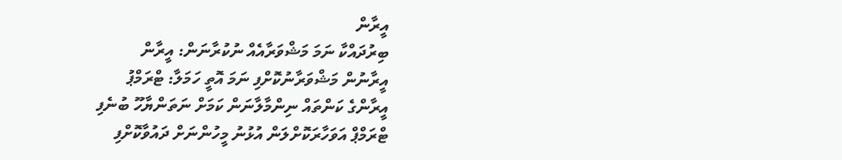އީރާން
ބިރުދައްކާ ނަމަ މަޝްވަރާއެއް ނުކުރާނަން: އީރާން
އީރާނުން މަޝްވަރާނުކޮށްފި ނަމަ އޮތީ ހަމަލާ: ޓްރަމްޕު
އީރާންގެ ކަންތައް ނިންމާލާނަން ކަމަށް ނަތަންޔާހޫ ބުނެފި
ޓްރަމްޕް އަވަހާރަކޮށްލަން އުޅުނު މީހުންނަށް ދައުވާކޮށްފި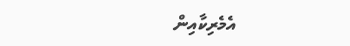އެމެރިކާއިން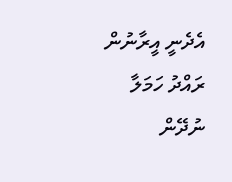އެދެނީ އީރާނުން ރައްދު ހަމަލާ ނުދޭން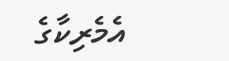އެމެރިކާގެ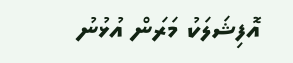އޮފިޝަލަކު މަރަން އުޅުނު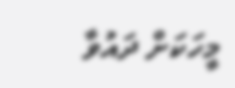މީހަކަށް ދައުވާ